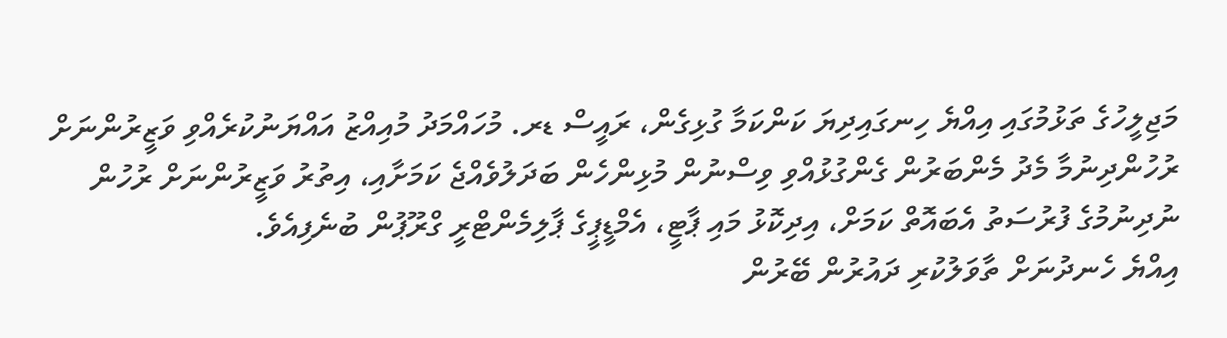މަޖިލީހުގެ ތަޅުމުގައި އިއްޔެ ހިނގައިދިޔަ ކަންކަމާ ގުޅިގެން، ރައީސް ޑރ. މުހައްމަދު މުއިއްޒު އައްޔަނުކުރެއްވި ވަޒީރުންނަށް ރުހުންދިނުމާ މެދު މެންބަރުން ގެންގުޅުއްވި ވިސްނުން މުޅިންހެން ބަދަލުވެއްޖެ ކަމަށާއި، އިތުރު ވަޒީރުންނަށް ރުހުން ނުދިނުމުގެ ފުރުސަތު އެބައޮތް ކަމަށް، އިދިކޮޅު މައި ޕާޓީ، އެމްޑީޕީގެ ޕާލިމެންޓްރީ ގްރޫޕުން ބުނެފިއެވެ.
އިއްޔެ ހެނދުނަށް ތާވަލުކުރި ދައުރުން ބޭރުން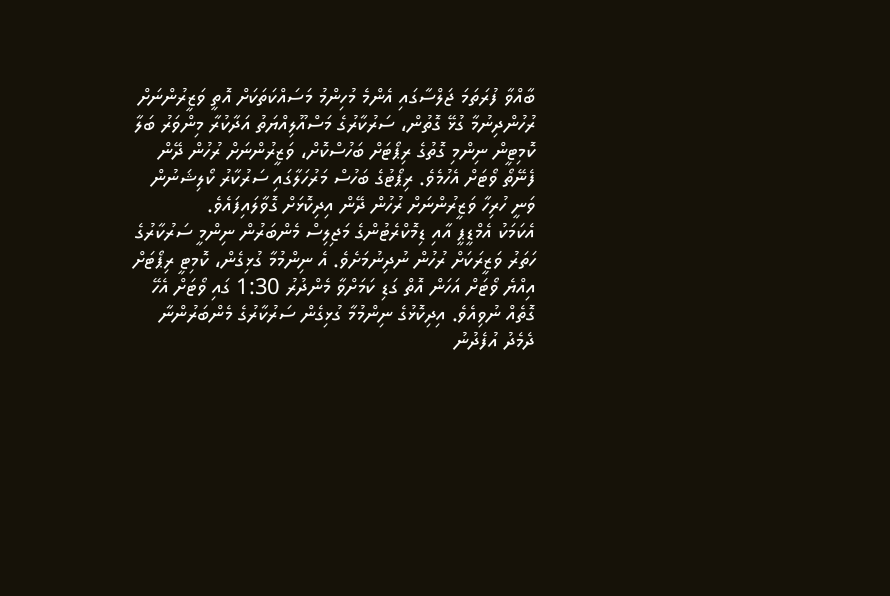ބާއްވާ ފުރަތަމަ ޖަލްސާގައި އެންމެ މުހިންމު މަސައްކަތަކަށް އޮތީ ވަޒީރުންނަށް ރުހުންދިނުމާ ގުޅޭ ގޮތުން، ސަރުކާރުގެ މަސްއޫލިއްޔަތު އަދާކުރާ މިންވަރު ބަލާ ކޮމިޓީން ނިންމި ގޮތުގެ ރިޕޯޓަށް ބަހުސްކޮށް، ވަޒީރުންނަށް ރުހުން ދޭން ފެނޭތޯ ވޯޓަށް އެހުމެވެ. ރިޕޯޓުގެ ބަހުސް މަރުހަލާގައި ސަރުކާރު ކޯލިޝަނުން ވަނީ ހުރިހާ ވަޒީރުންނަށް ރުހުން ދޭން އިދިކޮޅަށް ގޮވާލައިފައެވެ.
އެކަމަކު އެމްޑީޕީ އާއި ޑިމޮކްރެޓުންގެ މަޖިލިސް މެންބަރުން ނިންމީ ސަރުކާރުގެ ހަތަރު ވަޒީރަކަށް ރުހުން ނުދިނުމަށެވެ. އެ ނިންމުމާ ގުޅިގެން، ކޮމިޓީ ރިޕޯޓަށް އިއްޔެ ވޯޓަށް އަހަން އޮތް ގަޑި ކަމަށްވާ މެންދުރު 1:30 ގައި ވޯޓަށް އެހޭ ގޮތެއް ނުވިއެވެ. އިދިކޮޅުގެ ނިންމުމާ ގުޅިގެން ސަރުކާރުގެ މެންބަރުންނާ ދެމެދު އުފެދުނު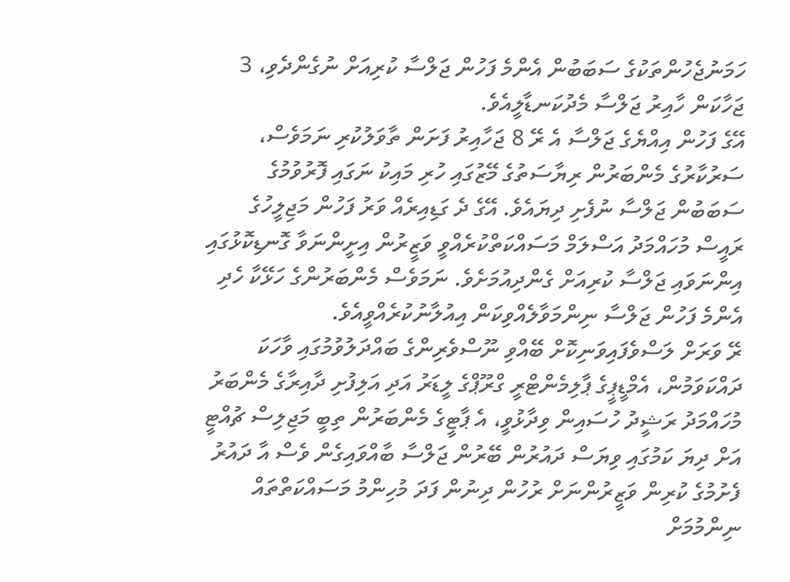ހަމަނުޖެހުންތަކުގެ ސަބަބުން އެންމެ ފަހުން ޖަލްސާ ކުރިއަށް ނުގެންދެވި، 3 ޖަހާކަން ހާއިރު ޖަލްސާ މެދުކަނޑާލީއެވެ.
އޭގެ ފަހުން އިއްޔެގެ ޖަލްސާ އެ ރޭ 8 ޖަހާއިރު ފަށަން ތާވަލުކުރި ނަމަވެސް، ސަރުކާރުގެ މެންބަރުން ރިޔާސަތުގެ މޭޒުގައި ހުރި މައިކު ނަގައި ފޮރުވުމުގެ ސަބަބުން ޖަލްސާ ނުފެށި ދިޔައެވެ. އޭގެ ދެ ގަޑިއިރެއް ވަރު ފަހުން މަޖިލީހުގެ ރައީސް މުހައްމަދު އަސްލަމް މަސައްކަތްކުރެއްވީ ވަޒީރުން އިށީންނަވާ ގޮނޑިކޮޅުގައި އިންނަވައި ޖަލްސާ ކުރިއަށް ގެންދިއުމަށެވެ. ނަމަވެސް މެންބަރުންގެ ހަޅޭކާ ހެދި އެންމެ ފަހުން ޖަލްސާ ނިންމަވާލެއްވިކަން އިއުލާނުކުރެއްވީއެވެ.
ރޭ ވަރަށް ލަސްވެފައިވަނިކޮށް ބޭއްވި ނޫސްވެރިންގެ ބައްދަލުވުމުގައި ވާހަކަ ދައްކަވަމުން، އެމްޑީޕީގެ ޕާލިމެންޓްރީ ގްރޫޕްގެ ލީޑަރު އަދި އަލިފުށި ދާއިރާގެ މެންބަރު މުހައްމަދު ރަޝީދު ހުސައިން ވިދާޅުވީ، އެ ޕާޓީގެ މެންބަރުން ތިބީ މަޖިލިސް ޗުއްޓީ އަށް ދިޔަ ކަމުގައި ވިޔަސް ދައުރުން ބޭރުން ޖަލްސާ ބާއްވައިގެން ވެސް އާ ދައުރު ފެށުމުގެ ކުރިން ވަޒީރުންނަށް ރުހުން ދިނުން ފަދަ މުހިންމު މަސައްކަތްތައް ނިންމުމަށް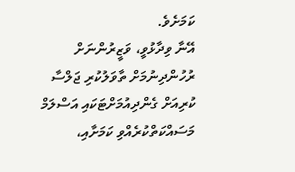ކަމަށެވެ.
އޭނާ ވިދާޅުވީ، ވަޒީރުންނަށް ރުހުންދިނުމަށް ތާވަލުކުރި ޖަލްސާ ކުރިއަށް ގެންދިއުމަށްޓަކައި އަސްލަމް މަސައްކަތްކުރެއްވި ކަމަށާއި،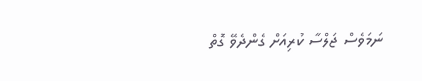ނަމަވެސް ޖަލްސާ ކުރިއަށް ގެންދެވޭ ގޮތް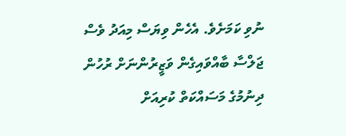ނުވި ކަމަށެވެ. އެހެން ވިޔަސް މިއަދު ވެސް ޖަލްސާ ބާއްވައިގެން ވަޒީރުންނަށް ރުހުން ދިނުމުގެ މަސައްކަތް ކުރިއަށް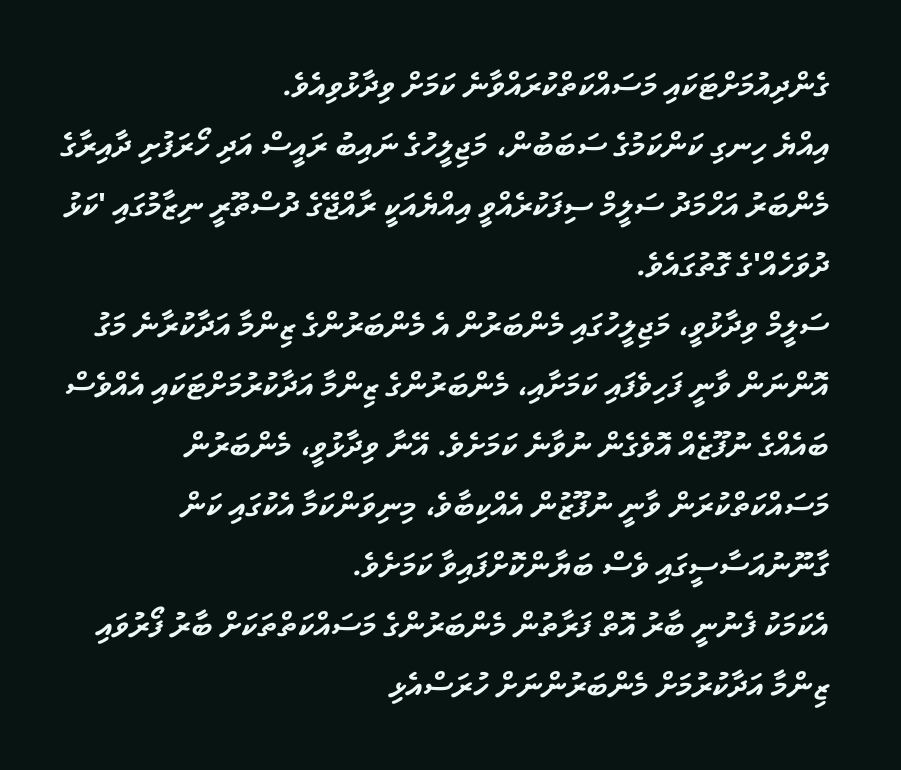ގެންދިއުމަށްޓަކައި މަސައްކަތްކުރައްވާނެ ކަމަށް ވިދާޅުވިއެވެ.
އިއްޔެ ހިނގި ކަންކަމުގެ ސަބަބުން، މަޖިލީހުގެ ނައިބު ރައީސް އަދި ހޯރަފުށި ދާއިރާގެ މެންބަރު އަހްމަދު ސަލީމް ސިފަކުރެއްވީ އިއްޔެއަކީ ރާއްޖޭގެ ދުސްތޫރީ ނިޒާމުގައި 'ކަޅު ދުވަހެއް'ގެ ގޮތުގައެވެ.
ސަލީމް ވިދާޅުވީ، މަޖިލީހުގައި މެންބަރުން އެ މެންބަރުންގެ ޒިންމާ އަދާކުރާނެ މަގު އޮންނަން ވާނީ ފަހިވެފައި ކަމަށާއި، މެންބަރުންގެ ޒިންމާ އަދާކުރުމަށްޓަކައި އެއްވެސް ބައެއްގެ ނުފޫޒެއް އޮވެގެން ނުވާނެ ކަމަށެވެ. އޭނާ ވިދާޅުވީ، މެންބަރުން މަސައްކަތްކުރަން ވާނީ ނުފޫޒުން އެއްކިބާވެ، މިނިވަންކަމާ އެކުގައި ކަން ގާނޫނުއަސާސީގައި ވެސް ބަޔާންކޮށްފައިވާ ކަމަށެވެ.
އެކަމަކު ފެނުނީ ބާރު އޮތް ފަރާތުން މެންބަރުންގެ މަސައްކަތްތަކަށް ބާރު ފޯރުވައި ޒިންމާ އަދާކުރުމަށް މެންބަރުންނަށް ހުރަސްއެޅި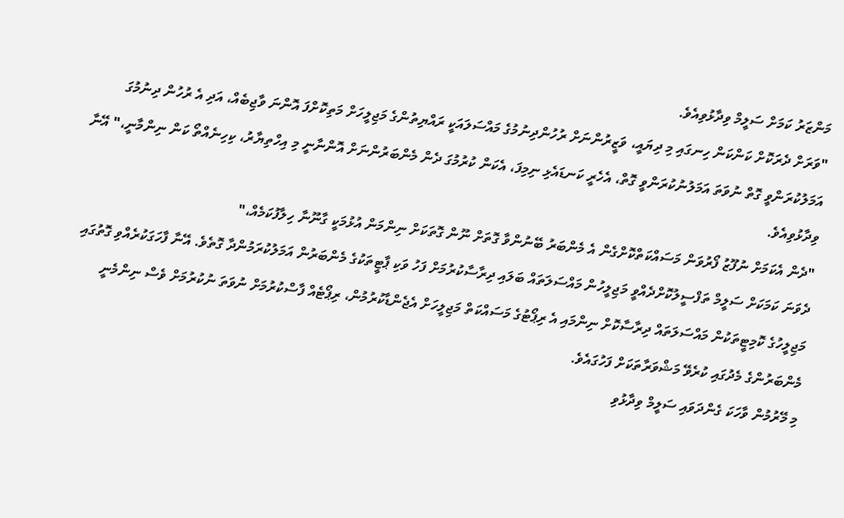މަންޒަރު ކަމަށް ސަލީމް ވިދާޅުވިއެވެ.
"ވަރަށް ދެރަކޮށް ކަންކަން ހިނގައި މި ދިޔައީ، ވަޒީރުންނަށް ރުހުންދިނުމުގެ މައްސަލައަކީ ރައްޔިތުންގެ މަޖިލީހަށް މަތިކޮށްފަ އޮންނަ ވާޖިބެއް، އަދި އެ ރުހުން ދިނުމުގަ އަމަލުކުރަންވީ ގޮތް ނުވަތަ އަމަލުނުކުރަންވީ ގޮތް، އެހެރީ ކަނޑައެޅި ނިމިފަ، އެކަން ކުރުމުގަ ދެން މެންބަރުންނަށް އޮންނާނީ މި އިހްތިޔާރު، ކިހިނެއްތޯ ކަން ނިންމާނީ،" އޭނާ ވިދާޅުވިއެވެ.
"ދެން އެކަމަށް ނުފޫޒު ފޯރުވަން މަސައްކަތްކޮށްގެން އެ މެންބަރު ބޭނުންވާ ގޮތަށް ނޫން ގޮތަކަށް ނިންމަން އުޅުމަކީ ގާނޫނާ ހިލާފުކަމެއް،"
ދެވަނަ ކަމަކަށް ސަލީމް ތަފްސީލުކޮށްދެއްވީ މަޖިލީހުން މައްސަލަތައް ބަލައި ދިރާސާކުރުމަށް ފަހު ވަކި ޕާޓީތަކުގެ މެންބަރުން އަމަލުކުރަމުންދާ ގޮތެވެ. އޭނާ ފާހަގަކުރެއްވި ގޮތުގައި މަޖިލީހުގެ ކޮމިޓީތަކުން މައްސަލަތައް ދިރާސާކޮށް ނިންމައި އެ ރިޕޯޓުގެ މަސައްކަތް މަޖިލީހަށް އެޖެންޑާކުރުމުން، ރިޕޯޓެއް ފާސްކުރުމަށް ނުވަތަ ނުކުރުމަށް ވެސް ނިންމެނީ މެންބަރުންގެ މެދުގައި ކުރެވޭ މަޝްވަރާތަކަށް ފަހުގައެވެ.
މި މޭރުމުން ވާހަކަ ގެންދަވައި ސަލީމް ވިދާޅުވި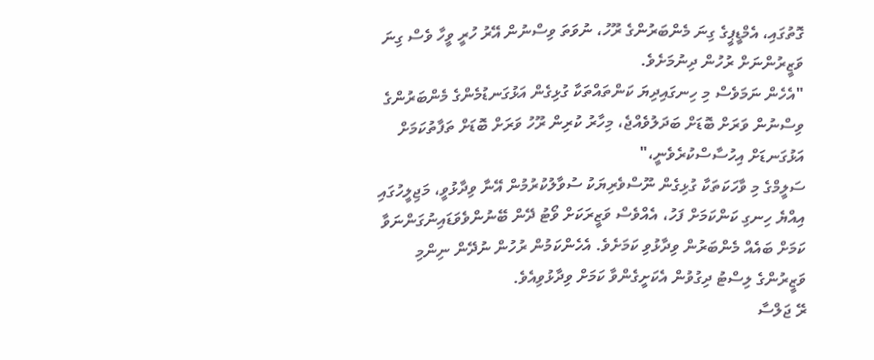ގޮތުގައި، އެމްޑީޕީގެ ގިނަ މެންބަރުންގެ ރޫހު، ނުވަތަ ވިސްނުން އޭރު ހުރީ ވީހާ ވެސް ގިނަ ވަޒީރުންނަށް ރުހުން ދިނުމަށެވެ.
"އެހެން ނަމަވެސް މި ހިނގައިދިޔަ ކަންތައްތަކާ ގުޅިގެން އަޅުގަނޑުމެންގެ މެންބަރުންގެ ވިސްނުން ވަރަށް ބޮޑަށް ބަދަލުވެއްޖެ، މިހާރު ކުރިން ރޫހު ވަރަށް ބޮޑަށް ތަފާތުކަމަށް އަޅުގަނޑަށް އިހުސާސްކުރެވެނީ،"
ސަލީމްގެ މި ވާހަކަތަކާ ގުޅިގެން ނޫސްވެރިޔަކު ސުވާލުކުރުމުން އޭނާ ވިދާޅުވީ، މަޖިލީހުގައި އިއްޔެ ހިނގި ކަންކަމަށް ފަހު، އެއްވެސް ވަޒީރަކަށް ވޯޓު ދޭން ބޭނުންވެވަޑައިނުގަންނަވާ ކަމަށް ބައެއް މެންބަރުން ވިދާޅުވި ކަމަށެވެ. އެހެންކަމުން ރުހުން ނުދޭން ނިންމި ވަޒީރުންގެ ލިސްޓު ދިގުވުން އެކަށީގެންވާ ކަމަށް ވިދާޅުވިއެވެ.
ރޭ ޖަލްސާ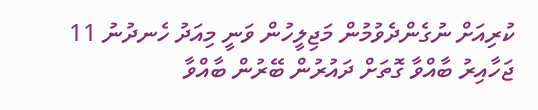ކުރިއަށް ނުގެންދެވުމުން މަޖިލީހުން ވަނީ މިއަދު ހެނދުނު 11 ޖަހާއިރު ބާއްވާ ގޮތަށް ދައުރުން ބޭރުން ބާއްވާ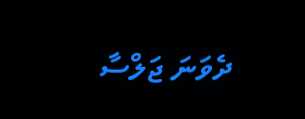ދެވަނަ ޖަލްސާ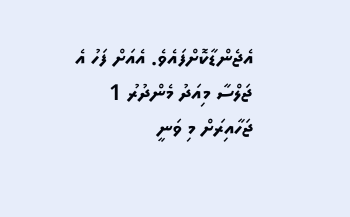އެޖެންޑާކޮށްފައެވެ. އެއަށް ފަހު އެ ޖަލްސާ މިއަދު މެންދުރު 1 ޖަހާއިރަށް މި ވަނީ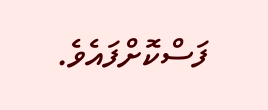ފަސްކޮށްފައެވެ.